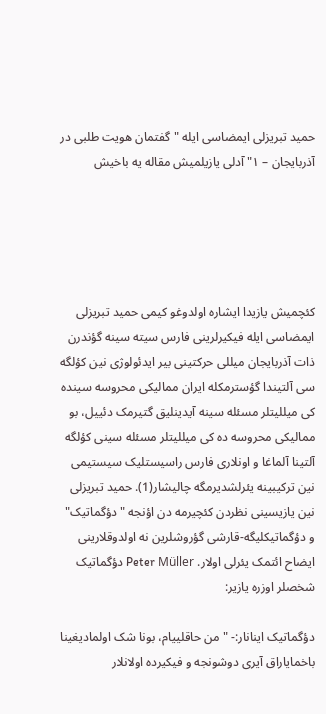حمید تبریزلی ایمضاسی ایله "گفتمان هویت طلبی در آذربایجان – ۱" آدلی یازیلمیش مقاله یه باخیش





کئچمیش یازیدا ایشاره اولدوغو کیمی حمید تبریزلی ایمضاسی ایله فیکیرلرینی فارس سیته سینه گؤندرن ذات آذربایجان میللی حرکتینی بیر ایدئولوژی نین کؤلگه سی آلتیندا گؤسترمکله ایران ممالیکی محروسه سینده کی میللیتلر مسئله سینه آیدینلیق گتیرمک دئییل، بو ممالیکی محروسه ده کی میللیتلر مسئله سینی کؤلگه آلتینا آلماغا و اونلاری فارس راسیستلیک سیستیمی نین ترکیبینه یئرلشدیرمگه چالیشار(1). حمید تبریزلی نین یازیسینی نظردن کئچیرمه دن اؤنجه "دؤگماتیک" و دؤگماتیکلیگه-قارشی گؤروشلرین نه اولدوقلارینی ایضاح ائتمک یئرلی اولار. Peter Müller دؤگماتیک شخصلر اوزره یازیر:

دؤگماتیک اینانار:- "من حاقلییام، بونا شک اولمادیغینا باخمایاراق آیری دوشونجه و فیکیرده اولانلار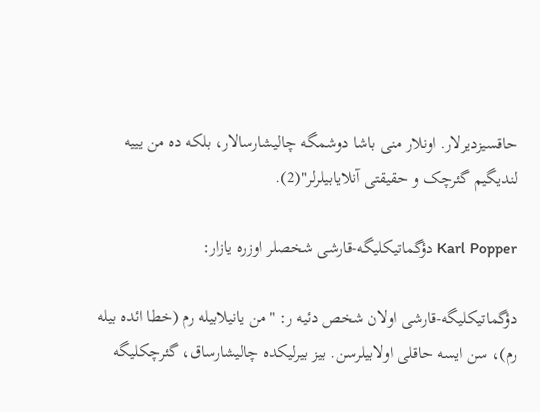حاقسیزدیرلار. اونلار منی باشا دوشمگه چالیشارسالار، بلکه ده من یییه لندیگیم گئرچک و حقیقتی آنلایابیلرلر"(2).

Karl Popper دؤگماتیکلیگه-قارشی شخصلر اوزره یازار:

دؤگماتیکلیگه-قارشی اولان شخص دئیه ر: "من یانیلابیله رم (خطا ائده بیله رم)، سن ایسه حاقلی اولابیلرسن. بیز بیرلیکده چالیشارساق، گئرچکلیگه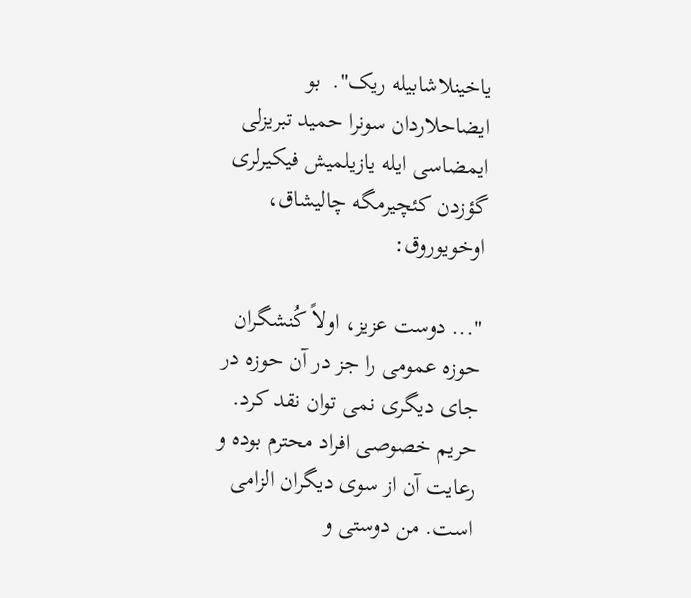یاخینلاشابیله ریک".  بو ایضاحلاردان سونرا حمید تبریزلی ایمضاسی ایله یازیلمیش فیکیرلری گؤزدن کئچیرمگه چالیشاق، اوخویوروق:

"... دوست عزیز، اولاً کُنشگران حوزه عمومی را جز در آن حوزه در جای دیگری نمی توان نقد کرد. حریم خصوصی افراد محترم بوده و رعایت آن از سوی دیگران الزامی است. من دوستی و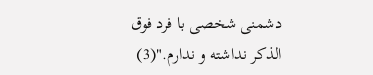دشمنی شخصی با فرد فوق الذکر نداشته و ندارم."(3)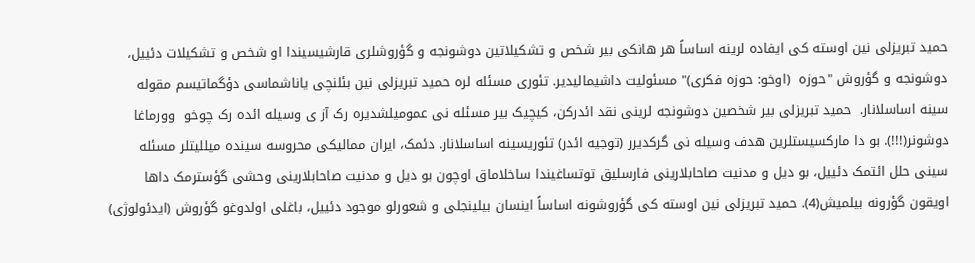حمید تبریزلی نین اوسته کی ایفاده لرینه اساساً هر هانکی بیر شخص و تشکیلاتین دوشونجه و گؤروشلری قارشیسیندا او شخص و تشکیلات دئییل، دوشونجه و گؤروش "حوزه  (اوخو: حوزه فکری)" مسئولیت داشیمالیدیر. تئوری مسئله لره حمید تبریزلی نین بئلنچی یاناشماسی دؤگماتیسم مقوله سینه اساسلانار.  حمید تبریزلی بیر شخصین دوشونجه لرینی نقد ائدرکن، کیچیک بیر مسئله نی عمومیلشدیره رک آز ی وسیله ائده رک چوخو  وورماغا دوشونر(!!!). بو دا مارکسیستلرین هدف وسیله نی گرکدیرر (توجیه ائدر) تئوریسینه اساسلانار. دئمک، ایران ممالیکی محروسه سینده میللیتلر مسئله سینی حلل ائتمک دئییل، بو دیل و مدنیت صاحابلارینی فارسلیق توتساغیندا ساخلاماق اوچون بو دیل و مدنیت صاحابلارینی وحشی گؤسترمک داها اویقون گؤرونه بیلمیش(4). حمید تبریزلی نین اوسته کی گؤروشونه اساساً اینسان بیلینجلی و شعورلو موجود دئییل، باغلی اولدوغو گؤروش (ایدئولوژی)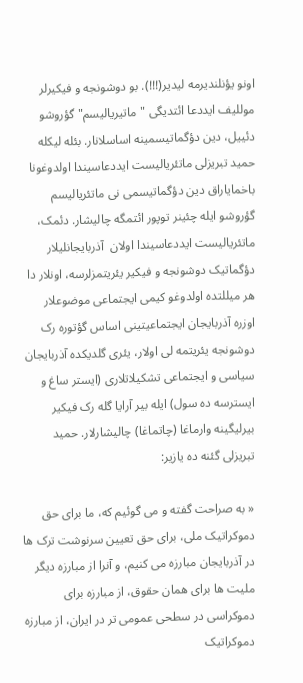اونو یؤنلندیرمه لیدیر(!!!). بو دوشونجه و فیکیرلر موللیف ایددعا ائتدیگی "ماتیریالیسم" گؤروشو دئییل، دین دؤگماتیسمینه اساسلانار. بئله لیکله حمید تبریزلی ماتئریالیست ایددعاسیندا اولدوغونا باخمایاراق دین دؤگماتیسمی نی ماتئریالیسم گؤروشو ایله چئینر توپور ائتمگه چالیشار. دئمک، ماتئریالیست ایددعاسیندا اولان  آذربایجانلیلار دؤگماتیک دوشونجه و فیکیر یئریتمزلرسه، اونلار دا هر میللتده اولدوغو کیمی ایجتماعی موضوعلار اوزره آذربایجان ایجتماعیتینی اساس گؤتوره رک دوشونجه یئریتمه لی اولار، یئری گلدیکده آذربایجان سیاسی و ایجتماعی تشکیلاتلاری (ایستر ساغ و ایسترسه ده سول) ایله بیر آرایا گله رک فیکیر بیرلیگینه وارماغا (چاتماغا) چالیشارلار. حمید تبریزلی گئنه ده یازیر:

« به صراحت گفته و می گوئیم که، ما برای حق دموکراتیک ملی، برای حق تعیین سرنوشت ترک ها در آذربایجان مبارزه می کنیم، و آنرا از مبارزه دیگر ملیت ها برای همان حقوق، از مبارزه برای دموکراسی در سطحی عمومی تر در ایران، از مبارزه دموکراتیک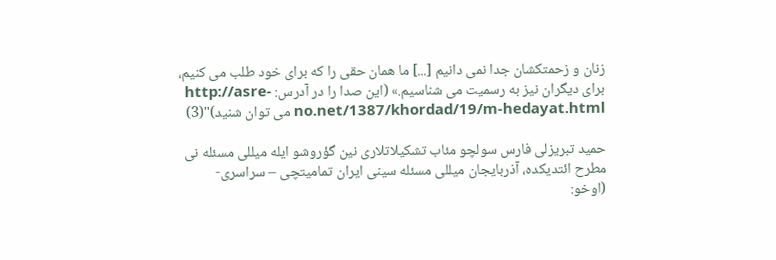زنان و زحمتکشان جدا نمی دانیم [...] ما همان حقی را که برای خود طلب می کنیم، برای دیگران نیز به رسمیت می شناسیم.» (این صدا را در آدرس: http://asre-no.net/1387/khordad/19/m-hedayat.html می توان شنید)"(3)

حمید تبریزلی فارس سولچو مئاب تشکیلاتلاری نین گؤروشو ایله میللی مسئله نی مطرح ائتدیکده، آذربایجان میللی مسئله سینی ایران تمامیتچی – سراسری- (اوخو: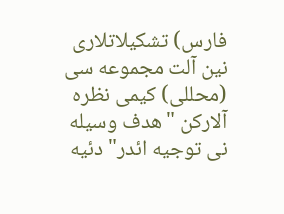فارس) تشکیلاتلاری نین آلت مجموعه سی (محللی) کیمی نظره آلارکن "هدف وسیله نی توجیه ائدر" دئیه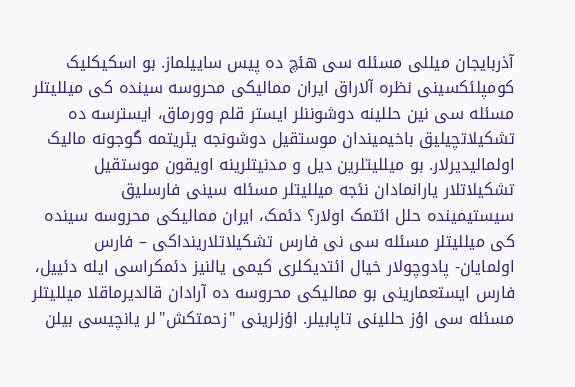آذربایجان میللی مسئله سی هئچ ده پیس ساییلماز. بو اسکیکلیک کومپلئکسینی نظره آلاراق ایران ممالیکی محروسه سینده کی میللیتلر مسئله سی نین حللینه دوشوننلر ایستر قلم وورماق، ایسترسه ده تشکیلاتچیلیق باخیمیندان موستقیل دوشونجه یئریتمه گوجونه مالیک اولمالیدیرلار. بو میللیتلرین دیل و مدنیتلرینه اویقون موستقیل تشکیلاتلار یارانمادان نئجه میللیتلر مسئله سینی فارسلیق سیستیمینده حلل ائتمک اولار؟ دئمک، ایران ممالیکی محروسه سینده کی میللیتلر مسئله سی نی فارس تشکیلاتلارینداکی – فارس اولمایان- پادوچولار خیال ائتدیکلری کیمی یالنیز دئمکراسی ایله دئییل، فارس ایستعمارینی بو ممالیکی محروسه ده آرادان قالدیرماقلا میللیتلر مسئله سی اؤز حللینی تاپابیلر. اؤزلرینی "زحمتکش"لر یانچیسی بیلن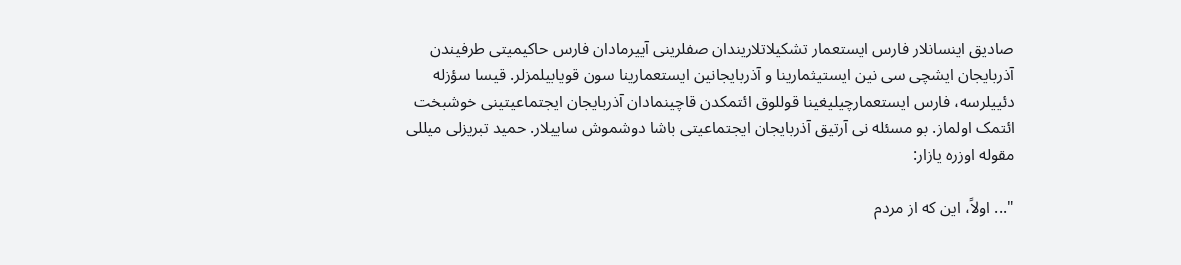صادیق اینسانلار فارس ایستعمار تشکیلاتلاریندان صفلرینی آییرمادان فارس حاکیمیتی طرفیندن آذربایجان ایشچی سی نین ایستیثمارینا و آذربایجانین ایستعمارینا سون قویابیلمزلر. قیسا سؤزله دئییلرسه، فارس ایستعمارچیلیغینا قوللوق ائتمکدن قاچینمادان آذربایجان ایجتماعیتینی خوشبخت ائتمک اولماز. بو مسئله نی آرتیق آذربایجان ایجتماعیتی باشا دوشموش ساییلار. حمید تبریزلی میللی مقوله اوزره یازار:

"... اولاً، این که از مردم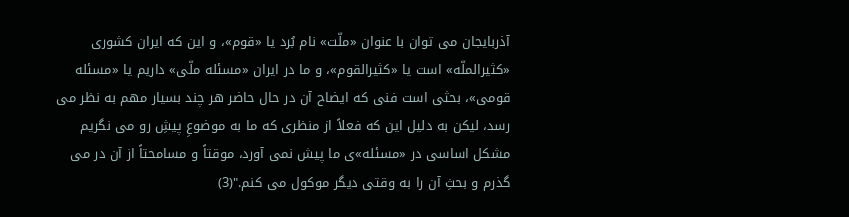آذربایجان می توان با عنوان «ملّت» نام بُرد یا «قوم»، و این که ایران کشوری «کثیرالملّه» است یا «کثیرالقوم»، و ما در ایران «مسئله ملّی» داریم یا «مسئله قومی»، بحثی است فنی که ایضاح آن در حال حاضر هر چند بسیار مهم به نظر می رسد، لیکن به دلیل این که فعلاً از منظری که ما به موضوعِ پیشِ رو می نگریم مشکل اساسی در «مسئله»ی ما پیش نمی آورد، موقتاً و مسامحتاً از آن در می گذرم و بحثِ آن را به وقتی دیگر موکول می کنم."(3)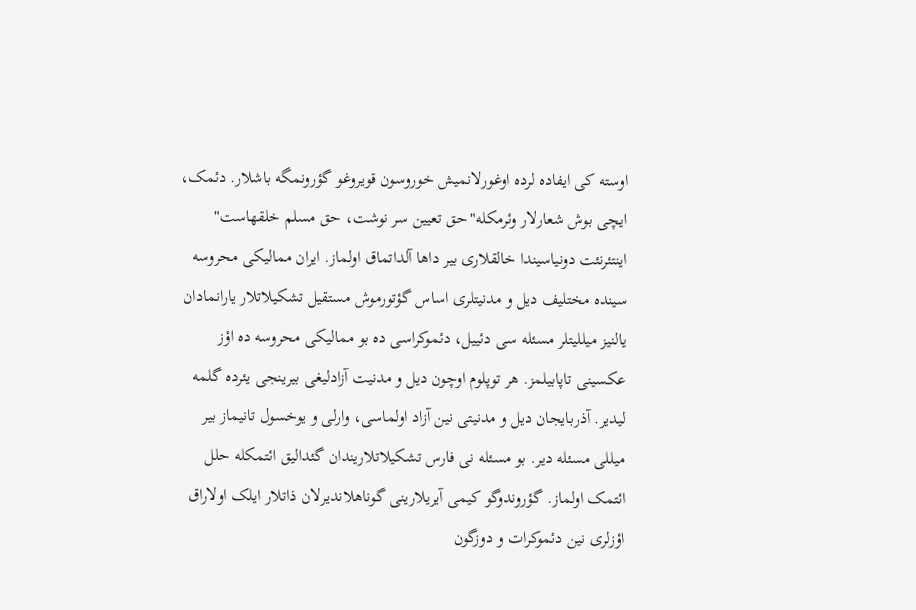اوسته کی ایفاده لرده اوغورلانمیش خوروسون قویروغو گؤرونمگه باشلار. دئمک، ایچی بوش شعارلار وئرمکله"حق تعیین سر نوشت، حق مسلم خلقهاست" اینتئرنئت دونیاسیندا خالقلاری بیر داها آلداتماق اولماز. ایران ممالیکی محروسه سینده مختلیف دیل و مدنیتلری اساس گؤتورموش مستقیل تشکیلاتلار یارانمادان یالنیز میللیتلر مسئله سی دئییل، دئموکراسی ده بو ممالیکی محروسه ده اؤز عکسینی تاپابیلمز. هر توپلوم اوچون دیل و مدنیت آزادلیغی بیرینجی یئرده گلمه لیدیر. آذربایجان دیل و مدنیتی نین آزاد اولماسی، وارلی و یوخسول تانیماز بیر میللی مسئله دیر. بو مسئله نی فارس تشکیلاتلاریندان گئدالیق ائتمکله حلل ائتمک اولماز. گؤروندوگو کیمی آیریلارینی گوناهلاندیرلان ذاتلار ایلک اولاراق اؤزلری نین دئموکرات و دوزگون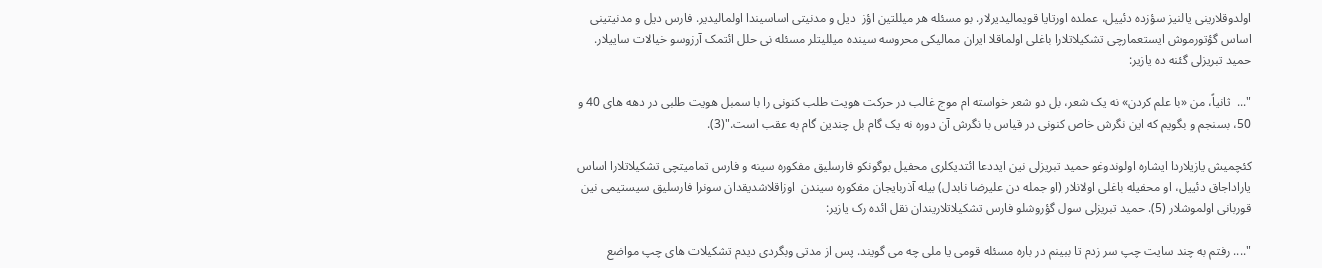اولدوقلارینی یالنیز سؤزده دئییل، عملده اورتایا قویمالیدیرلار. بو مسئله هر میللتین اؤز  دیل و مدنیتی اساسیندا اولمالیدیر. فارس دیل و مدنیتینی اساس گؤتورموش ایستعمارچی تشکیلاتلارا باغلی اولماقلا ایران ممالیکی محروسه سینده میللیتلر مسئله نی حلل ائتمک آرزوسو خیالات ساییلار. حمید تبریزلی گئنه ده یازیر:

"...  ثانیاً، من «با علم کردن» نه یک شعر، بل دو شعر خواسته ام موج غالب در حرکت هویت طلب کنونی را با سمبل هویت طلبی در دهه های 40 و 50، بسنجم و بگویم که این نگرش خاص کنونی در قیاس با نگرش آن دوره نه یک گام بل چندین گام به عقب است."(3).

کئچمیش یازیلاردا ایشاره اولوندوغو حمید تبریزلی نین ایددعا ائتدیکلری محفیل بوگونکو فارسلیق مفکوره سینه و فارس تمامیتچی تشکیلاتلارا اساس یاراداجاق دئییل، او محفیله باغلی اولانلار (او جمله دن علیرضا نابدل) بیله آذربایجان مفکوره سیندن  اوزاقلاشدیقدان سونرا فارسلیق سیستیمی نین قوربانی اولموشلار (5). حمید تبریزلی سول گؤروشلو فارس تشکیلاتلاریندان نقل ائده رک یازیر:

".... رفتم به چند سایت چپ سر زدم تا ببینم در باره مسئله قومی یا ملی چه می گویند. پس از مدتی وبگردی دیدم تشکیلات های چپ مواضع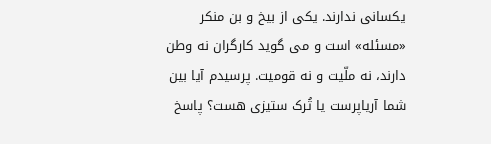یکسانی ندارند. یکی از بیخ و بن منکر «مسئله» است و می گوید کارگران نه وطن دارند، نه ملّیت و نه قومیت. پرسیدم آیا بین شما آریاپرست یا تُرک ستیزی هست؟ پاسخ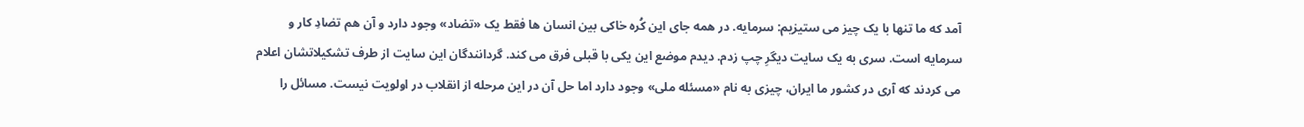آمد که ما تنها با یک چیز می ستیزیم: سرمایه. در همه جای این کُره خاکی بین انسان ها فقط یک «تضاد» وجود دارد و آن هم تضادِ کار و سرمایه است. سری به یک سایت دیگرِ چپ زدم. دیدم موضع این یکی با قبلی فرق می کند. گردانندگان این سایت از طرف تشکیلاتشان اعلام می کردند که آری در کشور ما ایران، چیزی به نام «مسئله ملی» وجود دارد اما حل آن در این مرحله از انقلاب در اولویت نیست. مسائل را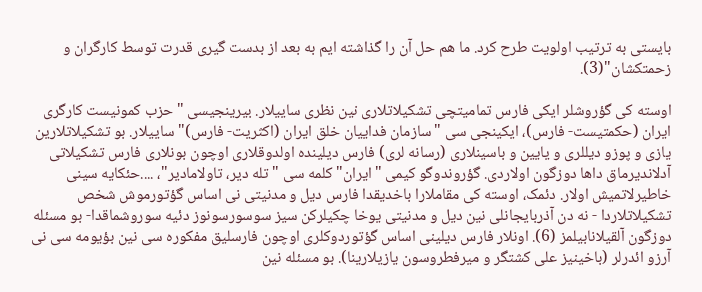بایستی به ترتیب اولویت طرح کرد. ما هم حل آن را گذاشته ایم به بعد از بدست گیری قدرت توسط کارگران و زحمتکشان"(3).

اوسته کی گؤروشلر ایکی فارس تمامیتچی تشکیلاتلاری نین نظری ساییلار. بیرینجیسی "حزب کمونیست کارگری ایران (حکمتیست- فارس)، ایکینجی سی "سازمان فداییان خلق ایران (اکثریت- فارس)" ساییلار. بو تشکیلاتلارین یازی و پوزو دیللری و یایین و باسینلاری (رسانه لری) فارس دیلینده اولدوقلاری اوچون بونلاری فارس تشکیلاتی آدلاندیرماق داها دوزگون اولاردی. گؤروندوگو کیمی "ایران" کلمه سی "تله دیر، تاولامادیر"، ....حئکایه سینی خاطیرلاتمیش اولار. دئمک، اوسته کی مقاملارا باخدیقدا فارس دیل و مدنیتی نی اساس گؤتورموش شخص تشکیلاتلاردا - نه دن آذربایجانلی نین دیل و مدنیتی یوخا چکیلرکن سیز سوسورسونوز دئیه سوروشماقدا- بو مسئله دوزگون آلقیلانابیلمز (6). اونلار فارس دیلینی اساس گؤتوردوکلری اوچون فارسلیق مفکوره سی نین بؤیومه سی نی آرزو ائدرلر (باخینیز علی کشتگر و میرفطروسون یازیلارینا). بو مسئله نین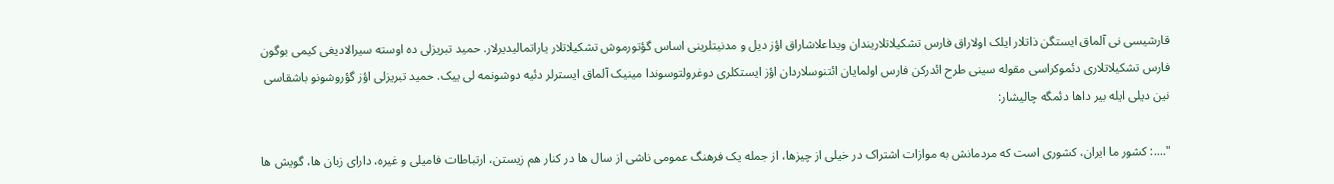قارشیسی نی آلماق ایستگن ذاتلار ایلک اولاراق فارس تشکیلاتلاریندان ویداعلاشاراق اؤز دیل و مدنیتلرینی اساس گؤتورموش تشکیلاتلار یاراتمالیدیرلار. حمید تبریزلی ده اوسته سیرالادیغی کیمی بوگون فارس تشکیلاتلاری دئموکراسی مقوله سینی طرح ائدرکن فارس اولمایان ائتنوسلاردان اؤز ایستکلری دوغرولتوسوندا مینیک آلماق ایسترلر دئیه دوشونمه لی ییک. حمید تبریزلی اؤز گؤروشونو باشقاسی نین دیلی ایله بیر داها دئمگه چالیشار:

"....: کشور ما ایران، کشوری است که مردمانش به موازات اشتراک در خیلی از چیزها، از جمله یک فرهنگ عمومی ناشی از سال ها در کنار هم زیستن، ارتباطات فامیلی و غیره، دارای زبان ها، گویش ها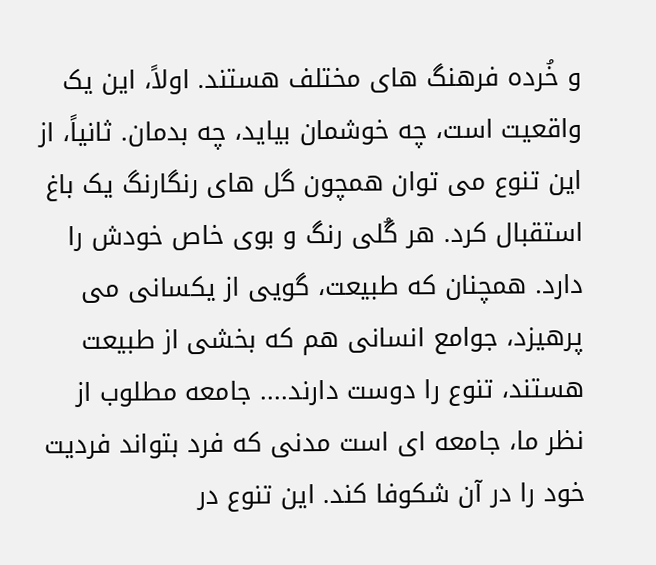و خُرده فرهنگ های مختلف هستند. اولاً، این یک واقعیت است، چه خوشمان بیاید، چه بدمان. ثانیاً، از این تنوع می توان همچون گل های رنگارنگ یک باغ استقبال کرد. هر گُلی رنگ و بوی خاص خودش را دارد. همچنان که طبیعت، گویی از یکسانی می پرهیزد، جوامع انسانی هم که بخشی از طبیعت هستند، تنوع را دوست دارند.... جامعه مطلوب از نظر ما، جامعه ای است مدنی که فرد بتواند فردیت خود را در آن شکوفا کند. این تنوع در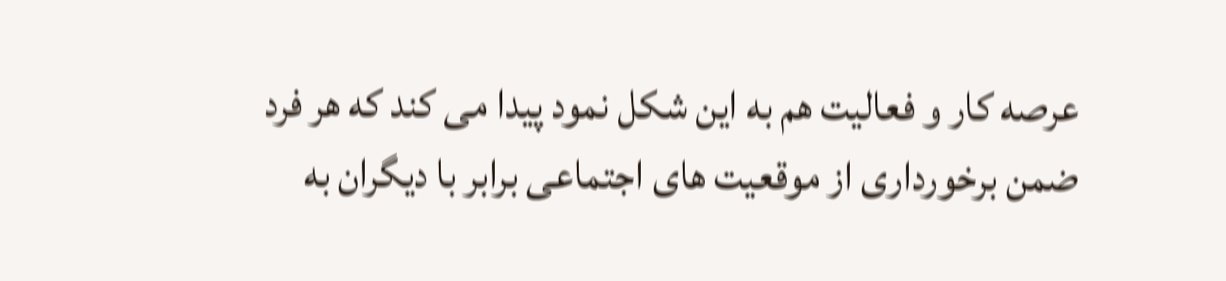عرصه کار و فعالیت هم به این شکل نمود پیدا می کند که هر فرد ضمن برخورداری از موقعیت های اجتماعی برابر با دیگران به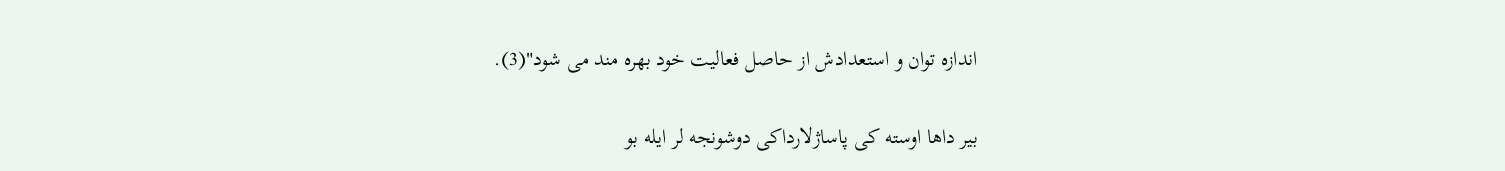اندازه توان و استعدادش از حاصل فعالیت خود بهره مند می شود"(3).

بیر داها اوسته کی پاساژلارداکی دوشونجه لر ایله بو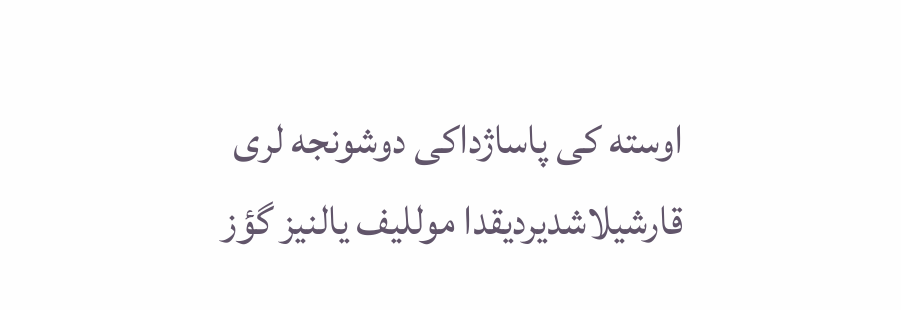اوسته کی پاساژداکی دوشونجه لری قارشیلاشدیردیقدا موللیف یالنیز گؤز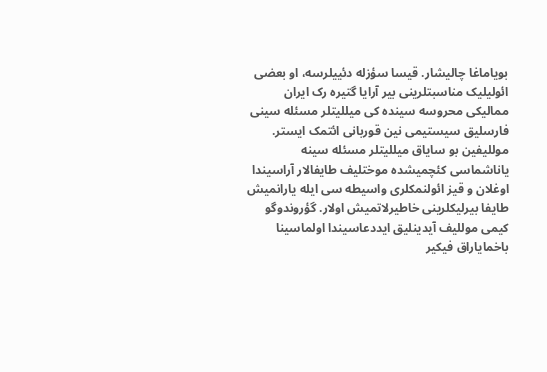بویاماغا چالیشار. قیسا سؤزله دئییلرسه، او بعضی ائولیلیک مناسبتلرینی بیر آرایا گتیره رک ایران ممالیکی محروسه سینده کی میللیتلر مسئله سینی فارسلیق سیستیمی نین قوربانی ائتمک ایستر. موللیفین بو سایاق میللیتلر مسئله سینه یاناشماسی کئچمیشده موختلیف طایفالار آراسیندا اوغلان و قیز ائولنمکلری واسیطه سی ایله یارانمیش طایفا بیرلیکلرینی خاطیرلاتمیش اولار. گؤروندوگو  کیمی موللیف آیدینلیق ایددعاسیندا اولماسینا باخمایاراق فیکیر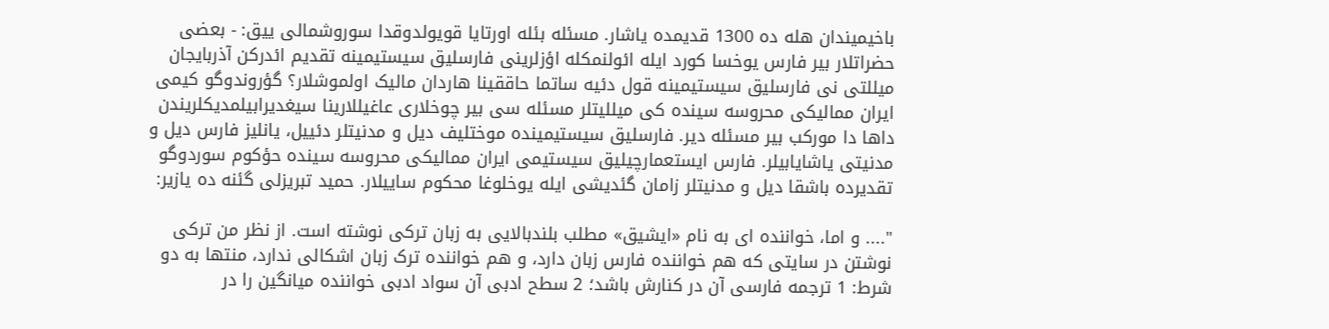باخیمیندان هله ده 1300 قدیمده یاشار. مسئله بئله اورتایا قویولدوقدا سوروشمالی ییق: - بعضی حضراتلار بیر فارس یوخسا کورد ایله ائولنمکله اؤزلرینی فارسلیق سیستیمینه تقدیم ائدرکن آذربایجان میللتی نی فارسلیق سیستیمینه قول دئیه ساتما حاققینا هاردان مالیک اولموشلار؟ گؤروندوگو کیمی ایران ممالیکی محروسه سینده کی میللیتلر مسئله سی بیر چوخلاری عاغیللارینا سیغدیرابیلمدیکلریندن داها دا مورکب بیر مسئله دیر. فارسلیق سیستیمینده موختلیف دیل و مدنیتلر دئییل، یانلیز فارس دیل و مدنیتی یاشایابیلر. فارس ایستعمارچیلیق سیستیمی ایران ممالیکی محروسه سینده حؤکوم سوردوگو تقدیرده باشقا دیل و مدنیتلر زامان گئدیشی ایله یوخلوغا محکوم ساییلار. حمید تبریزلی گئنه ده یازیر:

".... و اما، خواننده ای به نام «ایشیق» مطلب بلندبالایی به زبان ترکی نوشته است. از نظر من ترکی نوشتن در سایتی که هم خواننده فارس زبان دارد، و هم خواننده ترک زبان اشکالی ندارد، منتها به دو شرط: 1 ترجمه فارسی آن در کنارش باشد؛ 2 سطح ادبی آن سواد ادبی خواننده میانگین را در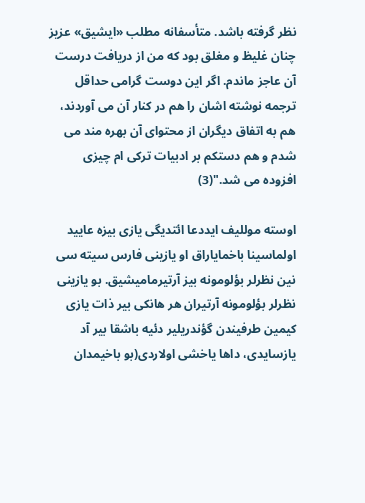نظر گرفته باشد. متأسفانه مطلب «ایشیق» عزیز چنان غلیظ و مغلق بود که من از دریافت درست آن عاجز ماندم. اگر این دوست گرامی حداقل ترجمه نوشته اشان را هم در کنار آن می آوردند، هم به اتفاق دیگران از محتوای آن بهره مند می شدم و هم دستکم بر ادبیات ترکی ام چیزی افزوده می شد."(3)

اوسته موللیف ایددعا ائتدیگی یازی بیزه عایید اولماسینا باخمایاراق او یازینی فارس سیته سی نین نظرلر بؤلومونه بیز آرتیرمامیشیق. بو یازینی نظرلر بؤلومونه آرتیران هر هانکی بیر ذات یازی کیمین طرفیندن گؤندریلیر دئیه باشقا بیر آد یازسایدی، داها یاخشی اولاردی(بو باخیمدان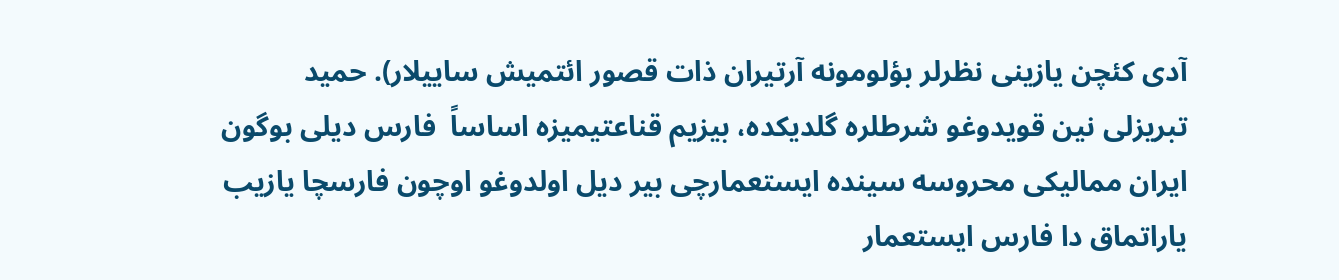آدی کئچن یازینی نظرلر بؤلومونه آرتیران ذات قصور ائتمیش ساییلار). حمید تبریزلی نین قویدوغو شرطلره گلدیکده، بیزیم قناعتیمیزه اساساً  فارس دیلی بوگون ایران ممالیکی محروسه سینده ایستعمارچی بیر دیل اولدوغو اوچون فارسچا یازیب یاراتماق دا فارس ایستعمار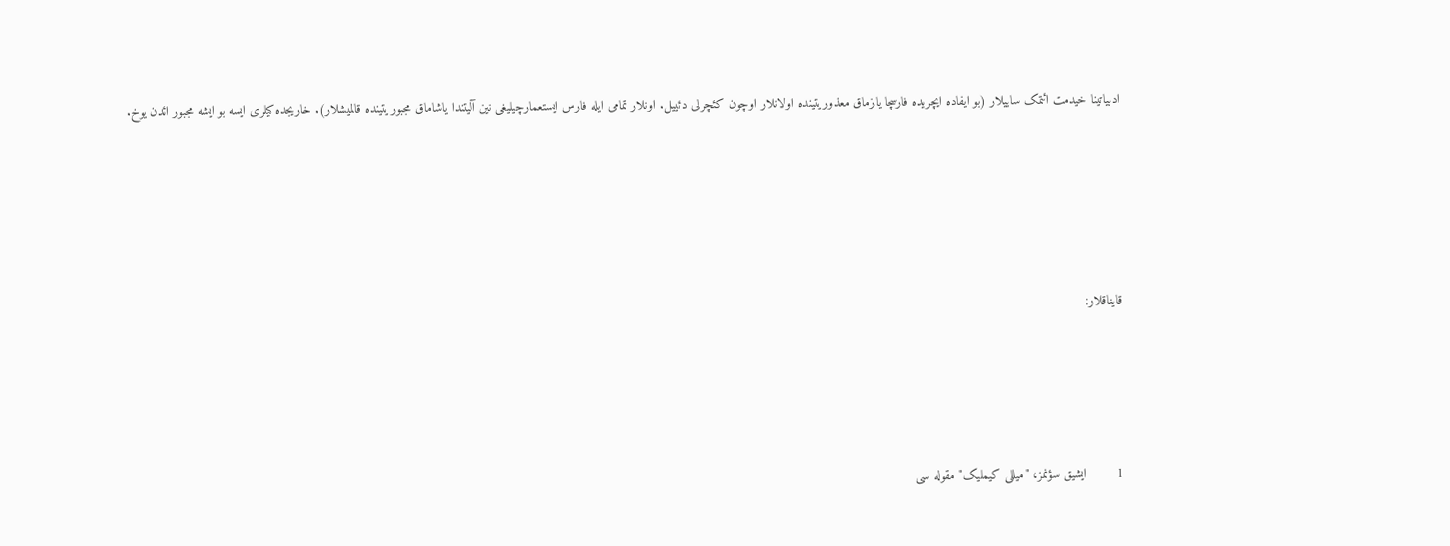ادبیاتینا خیدمت ائتمک ساییلار (بو ایفاده ایچریده فارسچا یازماق معذوریتینده اولانلار اوچون کئچرلی دئییل. اونلار تمامی ایله فارس ایستعمارچیلیغی نین آلیتندا یاشاماق مجبوریتینده قالمیشلار). خاریجده کیلری ایسه بو ایشه مجبور ائدن یوخ.






قایناقلار:





1        ایشیق سؤنمز، "میللی کیملیک" مقوله سی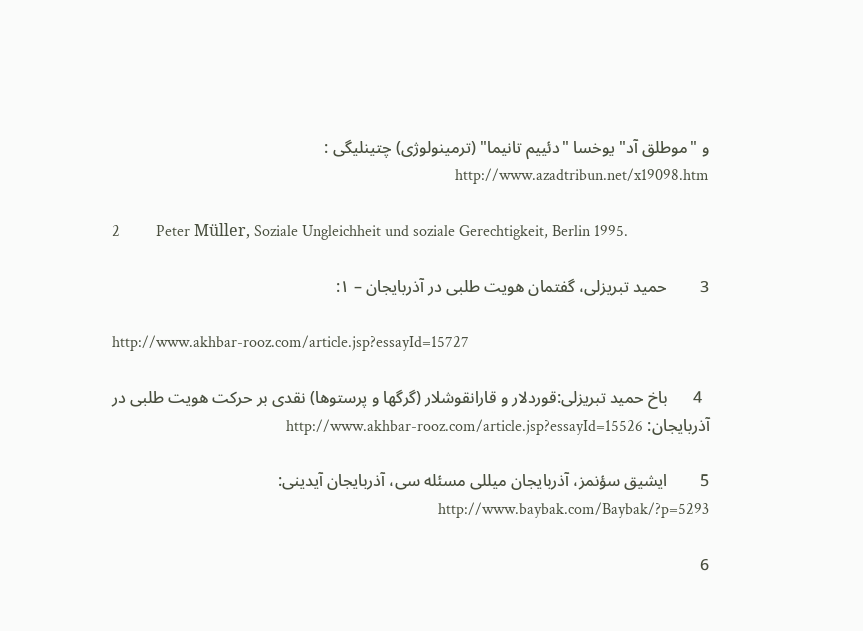و "موطلق آد" یوخسا "دئییم تانیما" (ترمینولوژی) چتینلیگی : http://www.azadtribun.net/x19098.htm

2         Peter Müller, Soziale Ungleichheit und soziale Gerechtigkeit, Berlin 1995.

3        حمید تبریزلی، گفتمان هویت طلبی در آذربایجان – ۱:

http://www.akhbar-rooz.com/article.jsp?essayId=15727

  4      باخ حمید تبریزلی:قوردلار و قارانقوشلار (گرگها و پرستوها) نقدی بر حرکت هویت طلبی در آذربایجان: http://www.akhbar-rooz.com/article.jsp?essayId=15526

5        ایشیق سؤنمز، آذربایجان میللی مسئله سی، آذربایجان آیدینی: http://www.baybak.com/Baybak/?p=5293

6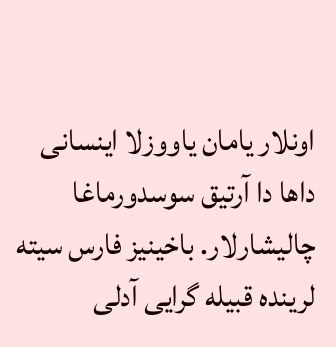اونلار یامان یاووزلا اینسانی داها دا آرتیق سوسدورماغا چالیشارلار. باخینیز فارس سیته لرینده قبیله گرایی آدلی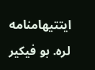ایتتیهامنامه لره. بو فیکیر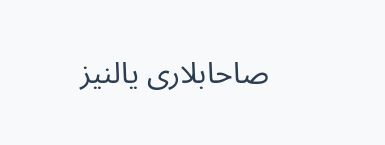صاحابلاری یالنیز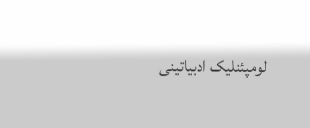لومپئنلیک ادبیاتینی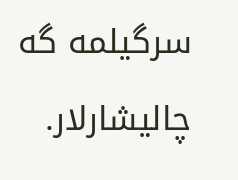سرگیلمه گه چالیشارلار.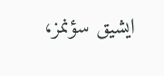ایشیق سؤنمز،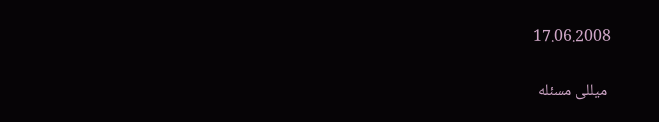17.06.2008

 میللی مسئله